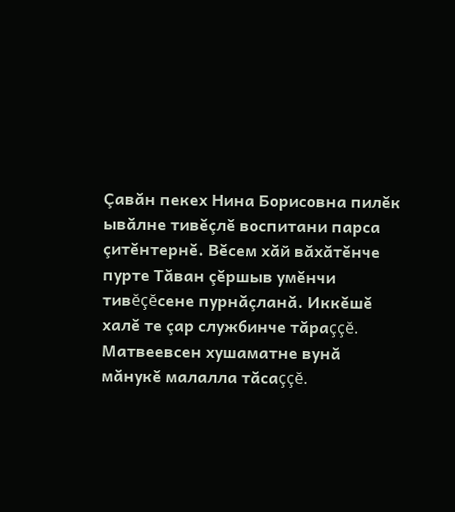Çавăн пекех Нина Борисовна пилĕк ывăлне тивĕçлĕ воспитани парса çитĕнтернĕ. Вĕсем хăй вăхăтĕнче пурте Тăван çĕршыв умĕнчи тивĕçĕсене пурнăçланă. Иккĕшĕ халĕ те çар службинче тăраççĕ. Матвеевсен хушаматне вунă мăнукĕ малалла тăсаççĕ.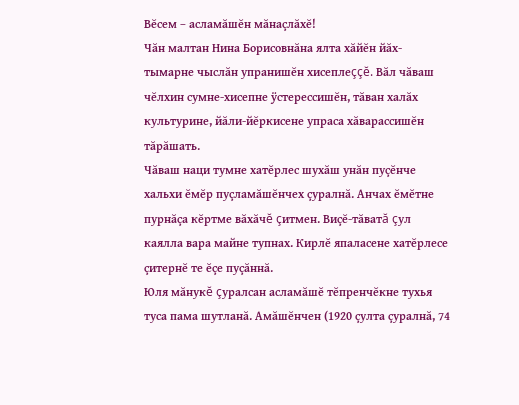Вĕсем – асламăшĕн мăнаçлăхĕ!
Чăн малтан Нина Борисовнăна ялта хăйĕн йăх-тымарне чыслăн упранишĕн хисеплеççĕ. Вăл чăваш чĕлхин сумне-хисепне ÿстерессишĕн, тăван халăх культурине, йăли-йĕркисене упраса хăварассишĕн тăрăшать.
Чăваш наци тумне хатĕрлес шухăш унăн пуçĕнче хальхи ĕмĕр пуçламăшĕнчех çуралнă. Анчах ĕмĕтне пурнăçа кĕртме вăхăчĕ çитмен. Виçĕ-тăватă çул каялла вара майне тупнах. Кирлĕ япаласене хатĕрлесе çитернĕ те ĕçе пуçăннă.
Юля мăнукĕ çуралсан асламăшĕ тĕпренчĕкне тухья туса пама шутланă. Амăшĕнчен (1920 çулта çуралнă, 74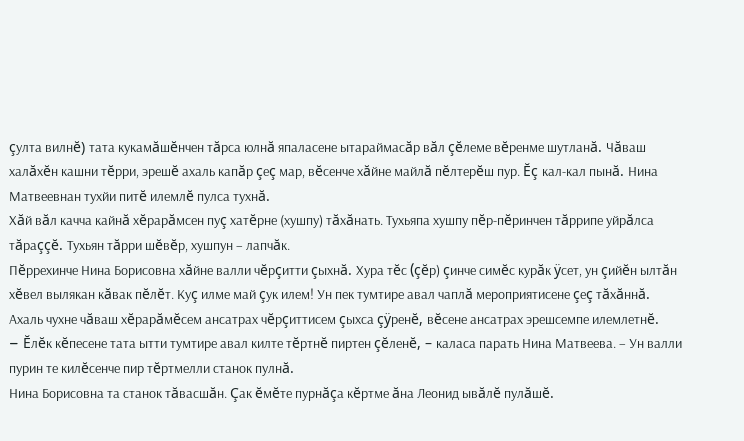çулта вилнĕ) тата кукамăшĕнчен тăрса юлнă япаласене ытараймасăр вăл çĕлеме вĕренме шутланă. Чăваш халăхĕн кашни тĕрри, эрешĕ ахаль капăр çеç мар, вĕсенче хăйне майлă пĕлтерĕш пур. Ĕç кал-кал пынă. Нина Матвеевнан тухйи питĕ илемлĕ пулса тухнă.
Хăй вăл качча кайнă хĕрарăмсен пуç хатĕрне (хушпу) тăхăнать. Тухьяпа хушпу пĕр-пĕринчен тăррипе уйрăлса тăраççĕ. Тухьян тăрри шĕвĕр, хушпун – лапчăк.
Пĕррехинче Нина Борисовна хăйне валли чĕрçитти çыхнă. Хура тĕс (çĕр) çинче симĕс курăк ÿсет, ун çийĕн ылтăн хĕвел вылякан кăвак пĕлĕт. Куç илме май çук илем! Ун пек тумтире авал чаплă мероприятисене çеç тăхăннă. Ахаль чухне чăваш хĕрарăмĕсем ансатрах чĕрçиттисем çыхса çÿренĕ, вĕсене ансатрах эрешсемпе илемлетнĕ.
– Ĕлĕк кĕпесене тата ытти тумтире авал килте тĕртнĕ пиртен çĕленĕ, – каласа парать Нина Матвеева. – Ун валли пурин те килĕсенче пир тĕртмелли станок пулнă.
Нина Борисовна та станок тăвасшăн. Çак ĕмĕте пурнăçа кĕртме ăна Леонид ывăлĕ пулăшĕ.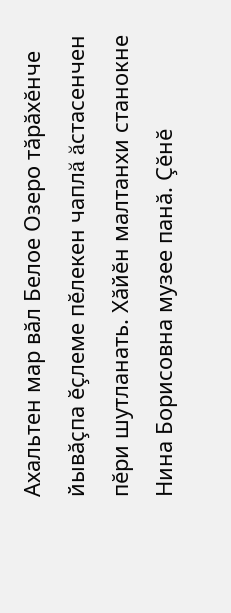Ахальтен мар вăл Белое Озеро тăрăхĕнче йывăçпа ĕçлеме пĕлекен чаплă ăстасенчен пĕри шутланать. Хăйĕн малтанхи станокне Нина Борисовна музее панă. Çĕнĕ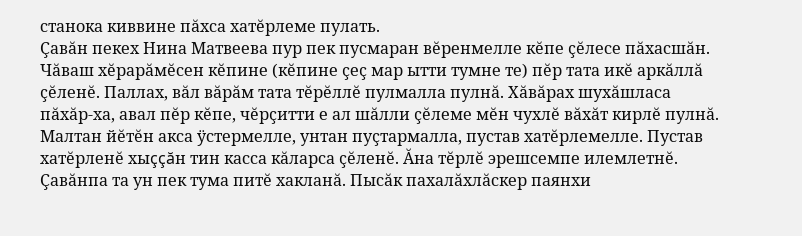станока киввине пăхса хатĕрлеме пулать.
Çавăн пекех Нина Матвеева пур пек пусмаран вĕренмелле кĕпе çĕлесе пăхасшăн. Чăваш хĕрарăмĕсен кĕпине (кĕпине çеç мар ытти тумне те) пĕр тата икĕ аркăллă çĕленĕ. Паллах, вăл вăрăм тата тĕрĕллĕ пулмалла пулнă. Хăвăрах шухăшласа пăхăр-ха, авал пĕр кĕпе, чĕрçитти е ал шăлли çĕлеме мĕн чухлĕ вăхăт кирлĕ пулнă. Малтан йĕтĕн акса ÿстермелле, унтан пуçтармалла, пустав хатĕрлемелле. Пустав хатĕрленĕ хыççăн тин касса кăларса çĕленĕ. Ăна тĕрлĕ эрешсемпе илемлетнĕ. Çавăнпа та ун пек тума питĕ хакланă. Пысăк пахалăхлăскер паянхи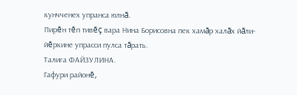кунчченех упранса юлнă.
Пирĕн тĕп тивĕç вара Нина Борисовна пек хамăр халăх йăли-йĕркине упрасси пулса тăрать.
Талига ФАЙЗУЛИНА.
Гафури районĕ,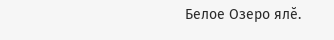Белое Озеро ялĕ.